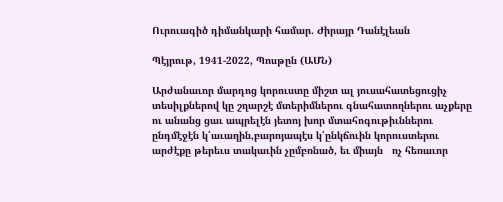Ուրուագիծ դիմանկարի համար. Ժիրայր Դանէլեան

Պէյրութ, 1941-2022, Պոսթըն (ԱՄՆ)

Արժանաւոր մարդոց կորուստը միշտ ալ յուսահատեցուցիչ տեսիլքներով կը շղարշէ մտերիմներու գնահատողներու աչքերը ու անանց ցաւ ապրելէն յետոյ խոր մտահոգութիւններու ընդմէջէն կ՛աւաղին,բարոյապէս կ՛ընկճուին կորուստերու արժէքը թերեւս տակաւին չըմբռնած, եւ միայն   ոչ հեռաւոր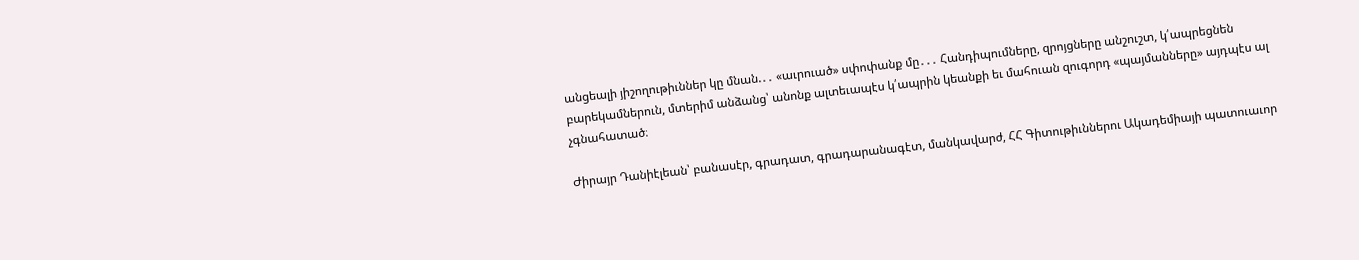անցեալի յիշողութիւններ կը մնան.․․ «աւրուած» սփոփանք մը․․․ Հանդիպումները, զրոյցները անշուշտ, կ՛ապրեցնեն բարեկամներուն, մտերիմ անձանց՝ անոնք ալտեւապէս կ՛ապրին կեանքի եւ մահուան զուգորդ «պայմանները» այդպէս ալ չգնահատած։

Ժիրայր Դանիէլեան՝ բանասէր, գրադատ, գրադարանագէտ, մանկավարժ, ՀՀ Գիտութիւններու Ակադեմիայի պատուաւոր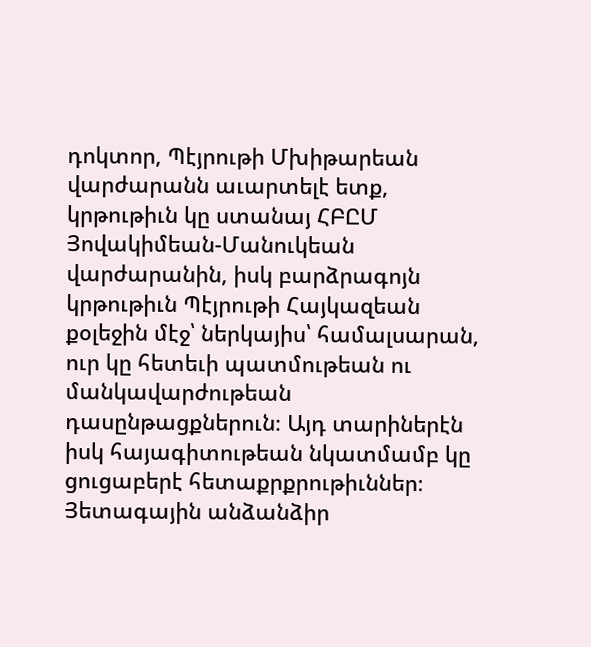դոկտոր, Պէյրութի Մխիթարեան վարժարանն աւարտելէ ետք, կրթութիւն կը ստանայ ՀԲԸՄ Յովակիմեան-Մանուկեան վարժարանին, իսկ բարձրագոյն կրթութիւն Պէյրութի Հայկազեան քօլեջին մէջ՝ ներկայիս՝ համալսարան, ուր կը հետեւի պատմութեան ու մանկավարժութեան դասընթացքներուն։ Այդ տարիներէն իսկ հայագիտութեան նկատմամբ կը ցուցաբերէ հետաքրքրութիւններ։ Յետագային անձանձիր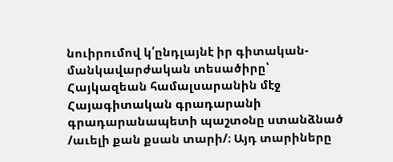նուիրումով կ՛ընդլայնէ իր գիտական-մանկավարժական տեսածիրը՝ Հայկազեան համալսարանին մէջ Հայագիտական գրադարանի գրադարանապետի պաշտօնը ստանձնած /աւելի քան քսան տարի/։ Այդ տարիները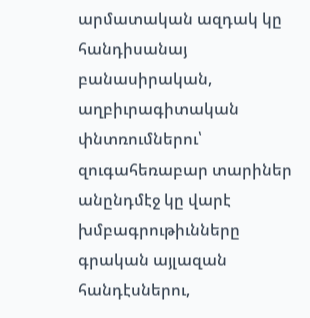արմատական ազդակ կը հանդիսանայ բանասիրական, աղբիւրագիտական փնտռումներու՝ զուգահեռաբար տարիներ անընդմէջ կը վարէ խմբագրութիւնները գրական այլազան հանդէսներու,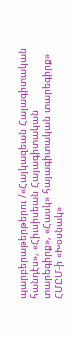պարբերաթերթերու /«Հայկազեան Հայագիտական հանդէս», «Հիւսիսեան Հայագիտական տարեգիրք», «Հասկ» հայագիտական տարեգիրք» ՀՄԸՄ-ի «Խօսնակ»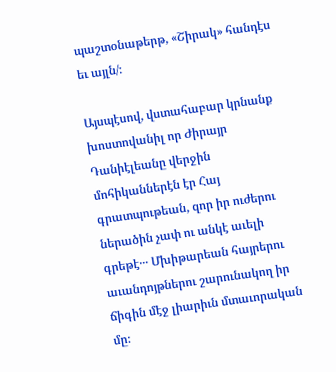պաշտօնաթերթ, «Շիրակ» հանդէս եւ այլն/։

Այսպէսով, վստահաբար կրնանք խոստովանիլ որ Ժիրայր Դանիէլեանը վերջին մոհիկաններէն էր Հայ գրատպութեան, զոր իր ուժերու ներածին չափ ու անկէ աւելի գրեթէ․․․ Մխիթարեան հայրերու աւանդոյթներու շարունակող իր ճիգին մէջ լիարիւն մտաւորական մը։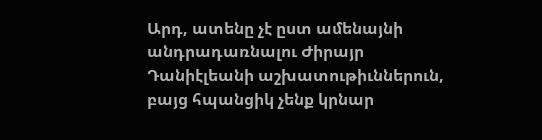Արդ, ատենը չէ ըստ ամենայնի անդրադառնալու Ժիրայր Դանիէլեանի աշխատութիւններուն, բայց հպանցիկ չենք կրնար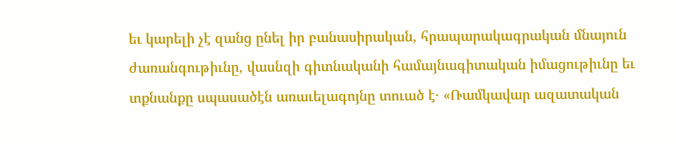եւ կարելի չէ զանց ընել իր բանասիրական, հրապարակագրական մնայուն ժառանգութիւնը, վասնզի գիտնականի համայնագիտական իմացութիւնը եւ տքնանքը սպասածէն առաւելագոյնը տուած է․ «Ռամկավար ազատական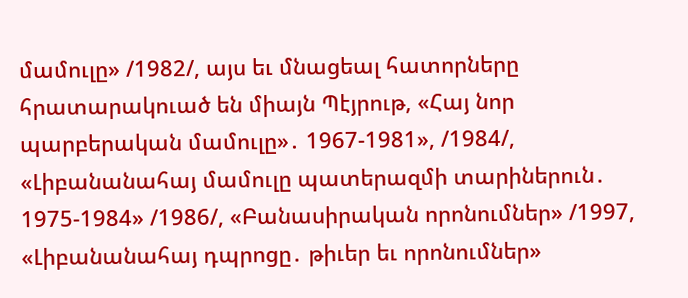մամուլը» /1982/, այս եւ մնացեալ հատորները հրատարակուած են միայն Պէյրութ, «Հայ նոր պարբերական մամուլը»․ 1967-1981», /1984/, «Լիբանանահայ մամուլը պատերազմի տարիներուն․ 1975-1984» /1986/, «Բանասիրական որոնումներ» /1997, «Լիբանանահայ դպրոցը․ թիւեր եւ որոնումներ»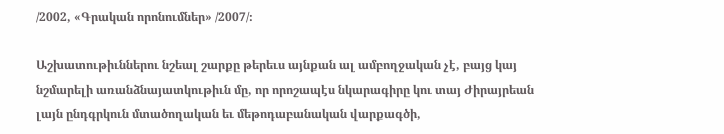/2002, «Գրական որոնումներ» /2007/։

Աշխատութիւններու նշեալ շարքը թերեւս այնքան ալ ամբողջական չէ, բայց կայ նշմարելի առանձնայատկութիւն մը, որ որոշապէս նկարագիրը կու տայ Ժիրայրեան լայն ընդգրկուն մտածողական եւ մեթոդաբանական վարքագծի,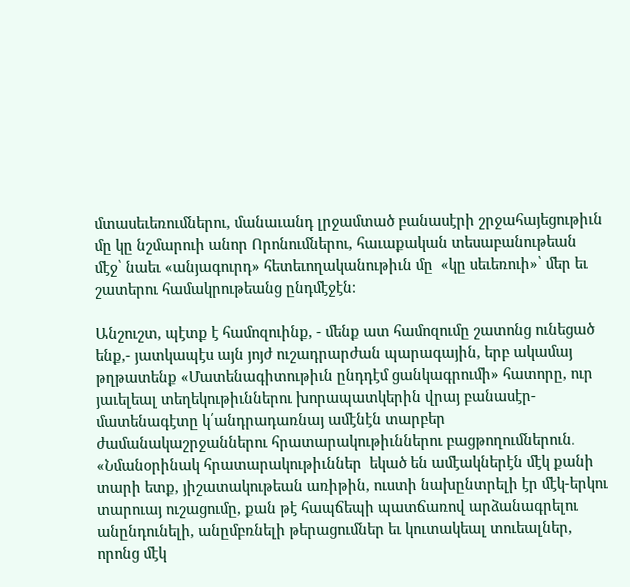մտասեւեռումներու, մանաւանդ լրջամտած բանասէրի շրջահայեցութիւն մը կը նշմարուի անոր Որոնումներու, հաւաքական տեսաբանութեան մէջ՝ նաեւ «անյագուրդ» հետեւողականութիւն մը  «կը սեւեռուի»՝ մեր եւ շատերու համակրութեանց ընդմէջէն։

Անշուշտ, պէտք է համոզուինք, - մենք ատ համոզումը շատոնց ունեցած ենք,- յատկապէս այն յոյժ ուշադրարժան պարագային, երբ ակամայ թղթատենք «Մատենագիտութիւն ընդդէմ ցանկագրումի» հատորը, ուր յաւելեալ տեղեկութիւններու խորապատկերին վրայ բանասէր-մատենագէտը կ՛անդրադառնայ ամէնէն տարբեր ժամանակաշրջաններու հրատարակութիւններու բացթողումներուն․ «Նմանօրինակ հրատարակութիւններ  եկած են ամէակներէն մէկ քանի տարի ետք, յիշատակութեան առիթին, ուստի նախընտրելի էր մէկ-երկու տարուայ ուշացումը, քան թէ հապճեպի պատճառով արձանագրելու անընդունելի, անըմբռնելի թերացումներ եւ կուտակեալ տուեալներ, որոնց մէկ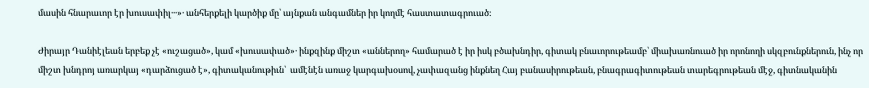մասին հնարաւոր էր խուսափիլ․․․»․ անհերքելի կարծիք մը՝ այնքան անգամներ իր կողմէ հաստատագրուած։

Ժիրայր Դանիէլեան երբեք չէ «ուշացած», կամ «խուսափած»․ ինքզինք միշտ «աններող» համարած է իր իսկ բծախնդիր, գիտակ բնաւորութեամբ՝ միախառնուած իր որոնողի սկզբունքներուն, ինչ որ միշտ խնդրոյ առարկայ «դարձուցած է», գիտականութիւն՝  ամէնէն առաջ կարգախօսով, չափազանց ինքնեղ Հայ բանասիրութեան, բնագրագիտութեան տարեգրութեան մէջ, գիտնականին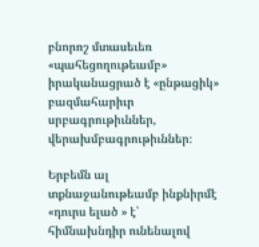բնորոշ մտասեւեռ «պահեցողութեամբ» իրականացրած է «ընթացիկ» բազմահարիւր սրբագրութիւններ, վերախմբագրութիւններ։

Երբեմն ալ տքնաջանութեամբ ինքնիրմէ «դուրս ելած » է՝ հիմնախնդիր ունենալով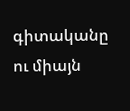գիտականը ու միայն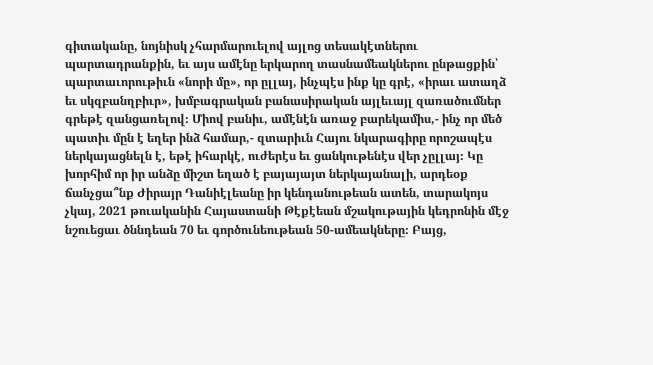գիտականը, նոյնիսկ չհարմարուելով այլոց տեսակէտներու պարտադրանքին, եւ այս ամէնը երկարող տասնամեակներու ընթացքին՝ պարտաւորութիւն «նորի մը», որ ըլլայ, ինչպէս ինք կը գրէ, «իրաւ ատաղձ եւ սկզբանղբիւր», խմբագրական բանասիրական այլեւայլ զառածումներ գրեթէ զանցառելով։ Միով բանիւ, ամէնէն առաջ բարեկամիս,- ինչ որ մեծ պատիւ մըն է եղեր ինձ համար,- զտարիւն Հայու նկարագիրը որոշապէս ներկայացնելն է, եթէ իհարկէ, ուժերէս եւ ցանկութենէս վեր չըլլայ։ Կը խորհիմ որ իր անձը միշտ եղած է բայայայտ ներկայանալի, արդեօք ճանչցա՞նք Ժիրայր Դանիէլեանը իր կենդանութեան ատեն, տարակոյս չկայ, 2021 թուականին Հայաստանի Թէքէեան մշակութային կեդրոնին մէջ նշուեցաւ ծննդեան 70 եւ գործունեութեան 50-ամեակները։ Բայց,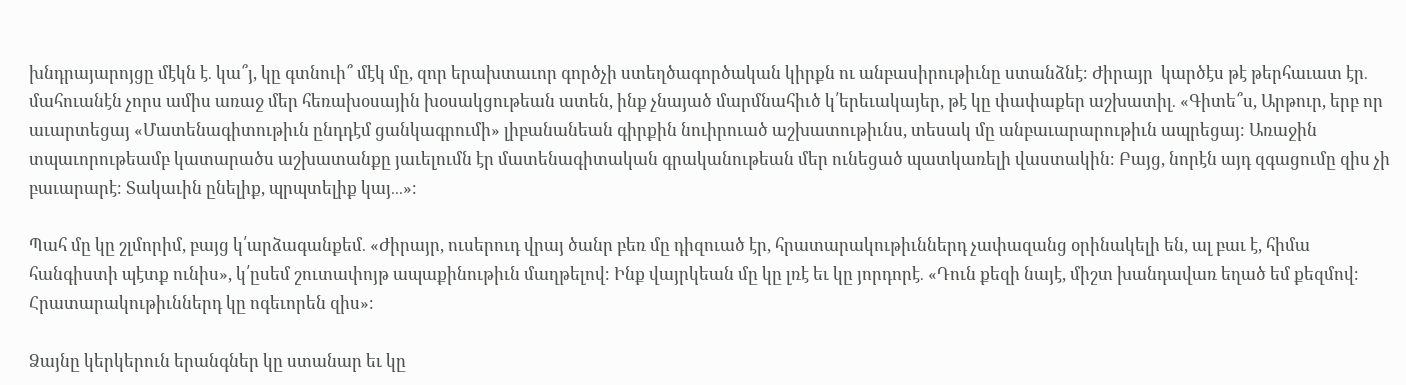խնդրայարոյցը մէկն է․ կա՞յ, կը գտնուի՞ մէկ մը, զոր երախտաւոր գործչի ստեղծագործական կիրքն ու անբասիրութիւնը ստանձնէ։ Ժիրայր  կարծէս թէ թերհաւատ էր․ մահուանէն չորս ամիս առաջ մեր հեռախօսային խօսակցութեան ատեն, ինք չնայած մարմնահիւծ կ՛երեւակայեր, թէ կը փափաքեր աշխատիլ․ «Գիտե՞ս, Արթուր, երբ որ աւարտեցայ «Մատենագիտութիւն ընդդէմ ցանկագրումի» լիբանանեան գիրքին նուիրուած աշխատութիւնս, տեսակ մը անբաւարարութիւն ապրեցայ։ Առաջին տպաւորութեամբ կատարածս աշխատանքը յաւելումն էր մատենագիտական գրականութեան մեր ունեցած պատկառելի վաստակին։ Բայց, նորէն այդ զգացումը զիս չի բաւարարէ։ Տակաւին ընելիք, պրպտելիք կայ․․․»։

Պահ մը կը շլմորիմ, բայց կ՛արձագանքեմ․ «Ժիրայր, ուսերուդ վրայ ծանր բեռ մը դիզուած էր, հրատարակութիւններդ չափազանց օրինակելի են, ալ բաւ է, հիմա հանգիստի պէտք ունիս», կ՛ըսեմ շուտափոյթ ապաքինութիւն մաղթելով։ Ինք վայրկեան մը կը լռէ եւ կը յորդորէ․ «Դուն քեզի նայէ, միշտ խանդավառ եղած եմ քեզմով։ Հրատարակութիւններդ կը ոգեւորեն զիս»։

Ձայնը կերկերուն երանգներ կը ստանար եւ կը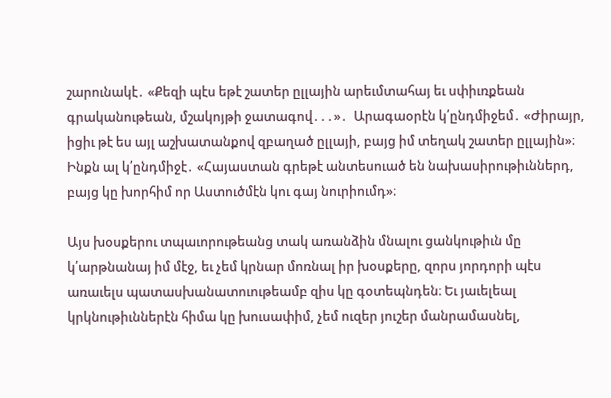շարունակէ․ «Քեզի պէս եթէ շատեր ըլլային արեւմտահայ եւ սփիւռքեան գրականութեան, մշակոյթի ջատագով․․․»․  Արագաօրէն կ՛ընդմիջեմ․ «Ժիրայր, իցիւ թէ ես այլ աշխատանքով զբաղած ըլլայի, բայց իմ տեղակ շատեր ըլլային»։ Ինքն ալ կ՛ընդմիջէ․ «Հայաստան գրեթէ անտեսուած են նախասիրութիւններդ, բայց կը խորհիմ որ Աստուծմէն կու գայ նուրիումդ»։

Այս խօսքերու տպաւորութեանց տակ առանձին մնալու ցանկութիւն մը կ՛արթնանայ իմ մէջ, եւ չեմ կրնար մոռնալ իր խօսքերը, զորս յորդորի պէս առաւելս պատասխանատուութեամբ զիս կը գօտեպնդեն։ Եւ յաւելեալ կրկնութիւններէն հիմա կը խուսափիմ, չեմ ուզեր յուշեր մանրամասնել,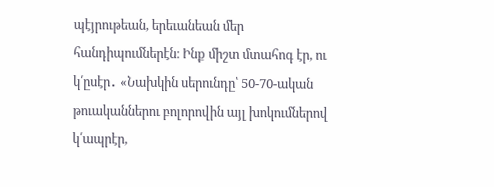պէյրութեան, երեւանեան մեր հանդիպումներէն։ Ինք միշտ մտահոգ էր, ու կ՛ըսէր․ «Նախկին սերունդը՝ 50-70-ական թուականներու բոլորովին այլ խոկումներով կ՛ապրէր,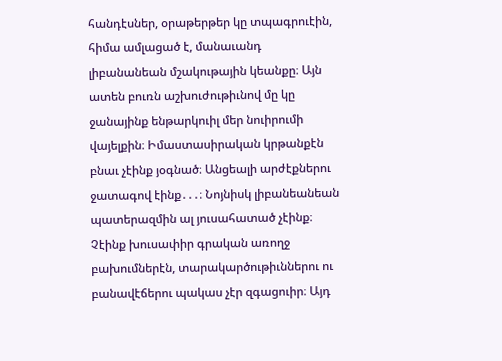հանդէսներ, օրաթերթեր կը տպագրուէին, հիմա ամլացած է, մանաւանդ լիբանանեան մշակութային կեանքը։ Այն ատեն բուռն աշխուժութիւնով մը կը ջանայինք ենթարկուիլ մեր նուիրումի վայելքին։ Իմաստասիրական կրթանքէն բնաւ չէինք յօգնած։ Անցեալի արժէքներու  ջատագով էինք․․․։ Նոյնիսկ լիբանեանեան պատերազմին ալ յուսահատած չէինք։ Չէինք խուսափիր գրական առողջ բախումներէն, տարակարծութիւններու ու բանավէճերու պակաս չէր զգացուիր։ Այդ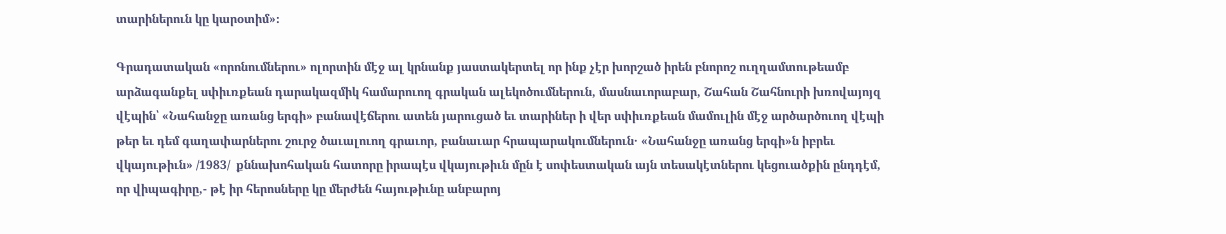տարիներուն կը կարօտիմ»։

Գրադատական «որոնումներու» ոլորտին մէջ ալ կրնանք յաստակերտել որ ինք չէր խորշած իրեն բնորոշ ուղղամտութեամբ արձագանքել սփիւռքեան դարակազմիկ համարուող գրական ալեկոծումներուն, մասնաւորաբար, Շահան Շահնուրի խռովայոյզ վէպին՝ «Նահանջը առանց երգի» բանավէճերու ատեն յարուցած եւ տարիներ ի վեր սփիւռքեան մամուլին մէջ արծարծուող վէպի թեր եւ դեմ գաղափարներու շուրջ ծաւալուող գրաւոր, բանաւար հրապարակումներուն․ «Նահանջը առանց երգի»ն իբրեւ վկայութիւն» /1983/  քննախոհական հատորը իրապէս վկայութիւն մըն է սոփեստական այն տեսակէտներու կեցուածքին ընդդէմ, որ վիպագիրը,- թէ իր հերոսները կը մերժեն հայութիւնը անբարոյ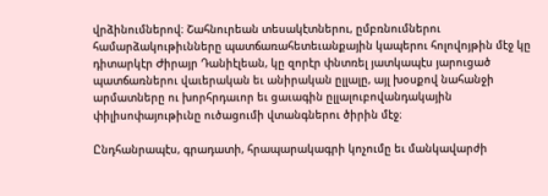վրձինումներով։ Շահնուրեան տեսակէտներու, ըմբռնումներու համարձակութիւնները պատճառահետեւանքային կապերու հոլովոյթին մէջ կը դիտարկէր Ժիրայր Դանիէլեան, կը զորէր փնտռել յատկապէս յարուցած պատճառներու վաւերական եւ անիրական ըլլալը, այլ խօսքով նահանջի արմատները ու խորհրդաւոր եւ ցաւագին ըլլալուբովանդակային փիլիսոփայութիւնը ուծացումի վտանգներու ծիրին մէջ։

Ընդհանրապէս, գրադատի, հրապարակագրի կոչումը եւ մանկավարժի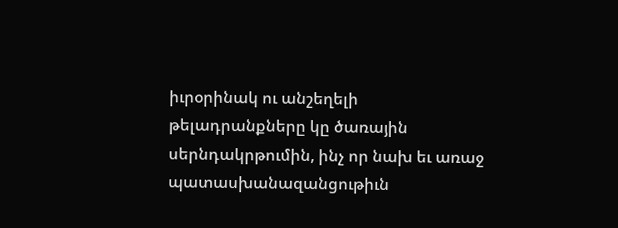իւրօրինակ ու անշեղելի թելադրանքները կը ծառային  սերնդակրթումին, ինչ որ նախ եւ առաջ պատասխանազանցութիւն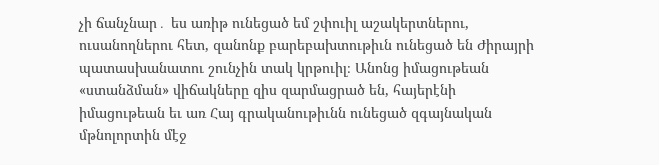չի ճանչնար․ ես առիթ ունեցած եմ շփուիլ աշակերտներու, ուսանողներու հետ, զանոնք բարեբախտութիւն ունեցած են Ժիրայրի պատասխանատու շունչին տակ կրթուիլ։ Անոնց իմացութեան «ստանձման» վիճակները զիս զարմացրած են, հայերէնի իմացութեան եւ առ Հայ գրականութիւնն ունեցած զգայնական  մթնոլորտին մէջ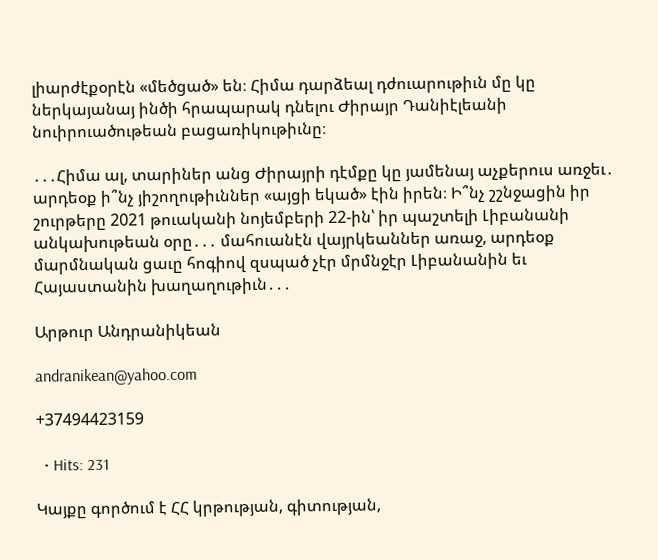լիարժէքօրէն «մեծցած» են։ Հիմա դարձեալ դժուարութիւն մը կը ներկայանայ ինծի հրապարակ դնելու Ժիրայր Դանիէլեանի նուիրուածութեան բացառիկութիւնը։

․․․Հիմա ալ, տարիներ անց Ժիրայրի դէմքը կը յամենայ աչքերուս առջեւ․ արդեօք ի՞նչ յիշողութիւններ «այցի եկած» էին իրեն։ Ի՞նչ շշնջացին իր շուրթերը 2021 թուականի նոյեմբերի 22-ին՝ իր պաշտելի Լիբանանի անկախութեան օրը․․․ մահուանէն վայրկեաններ առաջ, արդեօք մարմնական ցաւը հոգիով զսպած չէր մրմնջէր Լիբանանին եւ Հայաստանին խաղաղութիւն․․․

Արթուր Անդրանիկեան

andranikean@yahoo.com

+37494423159

  • Hits: 231

Կայքը գործում է ՀՀ կրթության, գիտության,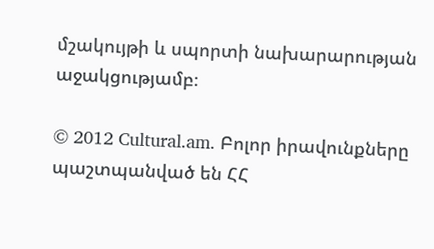մշակույթի և սպորտի նախարարության աջակցությամբ։

© 2012 Cultural.am. Բոլոր իրավունքները պաշտպանված են ՀՀ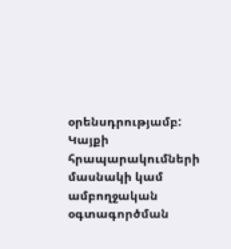օրենսդրությամբ: Կայքի հրապարակումների մասնակի կամ ամբողջական օգտագործման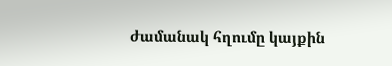ժամանակ հղումը կայքին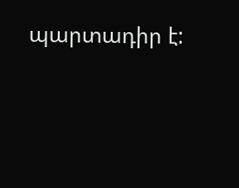պարտադիր է: